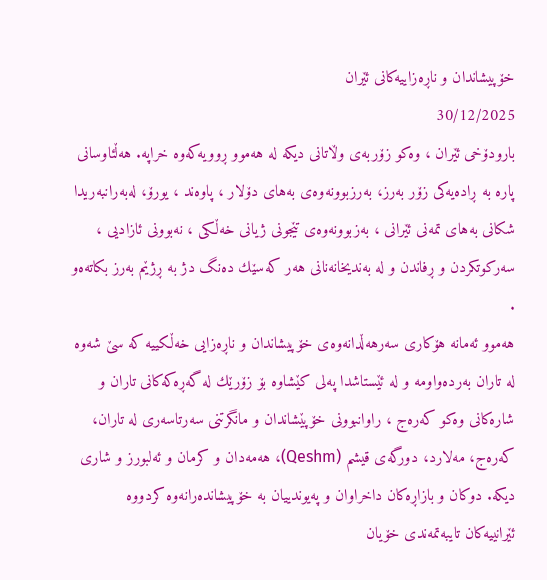خۆپیشاندان و ناڕەزاییەکانی ئێران
30/12/2025
بارودۆخی ئێران ، وەکو زۆربەی وڵاتانی دیکە لە هەموو ڕوویەکەوە خراپە. هەڵئاوسانی پارە بە ڕادەیەکی زۆر بەرز، بەرزبوونەوەی بەهای دۆلار ، پاوەند ، یورۆ، لەبەرانبەریدا شکانی بەهای تمەنی ئێرانی ، بەزبوونەوەی تێجونی ژیانی خەڵکی ، نەبوونی ئازادیی ، سەرکوتکردن و ڕفاندن و لە بەندیخانەنانی هەر کەسێك دەنگ دژ بە ڕژێم بەرز بکاتەەو .
هەموو ئەمانە هۆکاری سەرهەڵدانەوەی خۆپیشاندان و ناڕەزایی خەڵکییە کە سێ شەوە لە تاران بەردەواومە و لە ئێستاشدا پەلی کێشاوە بۆ زۆرێك لە گەڕەکەکانی تاران و شارەکانی وەکو کەرەج ، راوانبوونی خۆپێشاندان و مانگرتنی سەرتاسەری لە تاران، کەرەج، مەلارد، دورگەی قیشم (Qeshm)، هەمەدان و کرمان و ئەلبورز و شاری دیکە. دوکان و بازاڕەکان داخراوان و پەیوندییان بە خۆپیشاندەرانەوە کردووە
ئێرانییەکان تایبەتمەندی خۆیان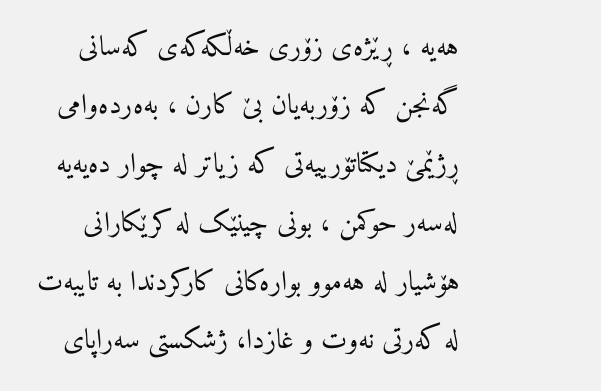هەیە ، ڕێژەی زۆری خەڵکەکەی کەسانی گەنجن کە زۆربەیان بێ کارن ، بەەردەوامی ڕژێمێ دیکتاتۆرییەتی کە زیاتر لە چوار دەیەیە لەسەر حوکمن ، بونی چینێک لە کرێکارانی هۆشیار لە هەموو بوارەکانی کارکردندا بە تایبەت لە کەرتی نەوت و غازدا، ژشکستی سەراپای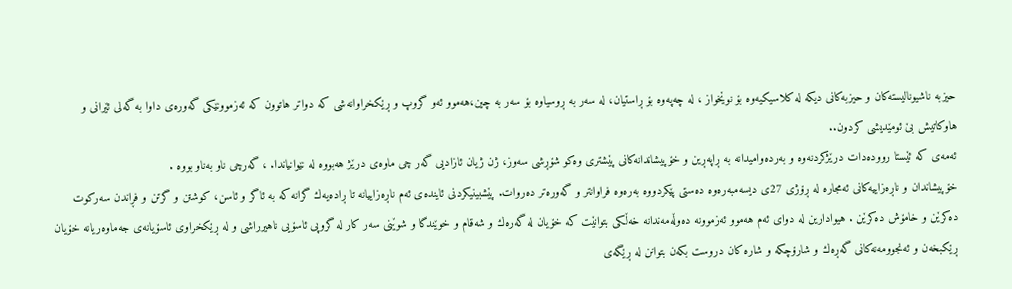حیزبە ناشیونالیستەکان و حیزبەکانی دیکە لە کلاسیکیەوە بۆ نوێخواز ، لە چەپەوە بۆ ڕاستیان، لە سەر بە ڕوسیاوە بۆ سەر بە چین،هەموو ئەو گروپ و ڕێکخراوانەشی کە دواتر هاتوون کە ئەزموونێکی گەورەی داوا بە گەلی ئێرانی و هاوکاتیش بێ ئومێدیشی کردون..
ئەمەی کە ئێستا روودەدات درێژکردنەوە و بەردەوامیدانە بە ڕاپەڕین و خۆپیشاندانەکانی پێشتری وەکو شۆڕشی سەوز، ژن ژیان ئازادیی گەر چی ماوەی درێژ هەبووە لە نێوانیاندا. ، گەرچی ناو بەناو بووە .
خۆپیشاندان و ناڕەزاییەکانی ئەمجارە لە ڕۆژی 27ی دیسەمبەرەوە دەستی پێکردووە بەرەوە فراوانتر و گەورەتر دەروات. پێشبینیکردنی ئایندەی ئەم ناڕەزاییانە تا ڕادەیەك گرانە کە بە ئاگر و ئاسن، کوشتن و گرتن و فڕاندن سەرکوت دەکرێن و خامۆش دەکرێن . هیوادارین لە دوای ئەم هەموو ئەزموونە دەوڵەمەندانە خەڵکی بتوانێت کە خۆیان لە گەرەك و شەقام و خوێندگا و شوێنی سەر کار لە گروپی ئاسۆیی ناهیرراشی و لە ڕێکخراوی ئاسۆیانەی جەماوەریانە خۆیان ڕێکبخەن و ئەنجوومەنەکانی گەڕەك و شارۆچکە و شارە کان دروست بکەن بتوانن لە ڕێگەی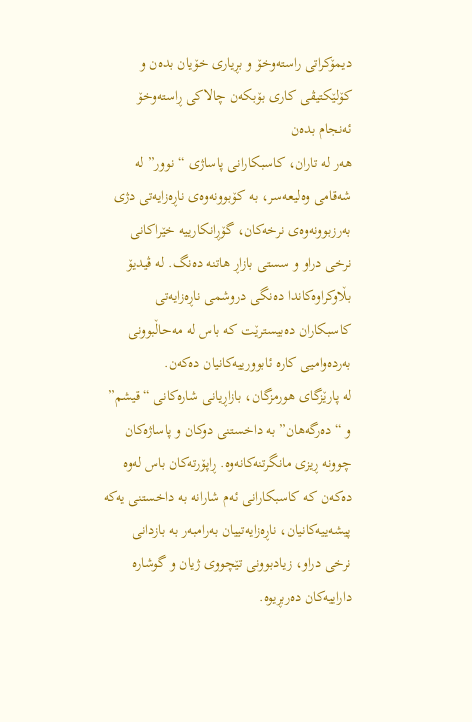دیمۆکراتی راستەوخۆ و بڕیاری خۆیان بدەن و کۆلێکتیڤی کاری بۆبکەن چالاکی ڕاستەوخۆ ئەنجام بدەن
هەر لە تاران، کاسبکارانی پاساژی “نوور” لە شەقامی وەلیعەسر، بە کۆبوونەوەی ناڕەزایەتی دژی بەرزبوونەوەی نرخەکان، گۆڕانکارییە خێراکانی نرخی دراو و سستی بازاڕ هاتنە دەنگ. لە ڤیدیۆ بڵاوکراوەکاندا دەنگی دروشمی ناڕەزایەتی کاسبکاران دەبیسترێت کە باس لە مەحاڵبوونی بەردەوامیی کارە ئابوورییەکانیان دەکەن.
لە پارێزگای هورمزگان، بازاڕیانی شارەکانی “قیشم” و “دەرگەهان” بە داخستنی دوکان و پاساژەکان چوونە ڕیزی مانگرتنەکانەوە. ڕاپۆرتەکان باس لەوە دەکەن کە کاسبکارانی ئەم شارانە بە داخستنی یەکە پیشەییەکانیان، ناڕەزایەتییان بەرامبەر بە بازدانی نرخی دراو، زیادبوونی تێچووی ژیان و گوشارە داراییەکان دەربڕیوە.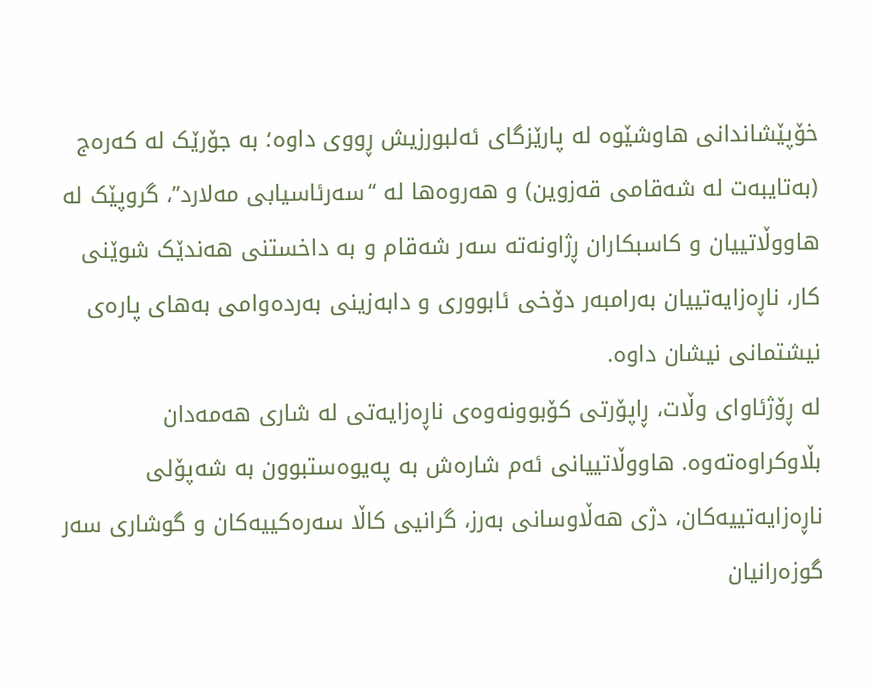خۆپێشاندانی هاوشێوە لە پارێزگای ئەلبورزیش ڕووی داوە؛ بە جۆرێک لە کەرەج (بەتایبەت لە شەقامی قەزوین) و هەروەها لە “سەرئاسیابی مەلارد”، گروپێک لە هاووڵاتییان و کاسبکاران ڕژاونەتە سەر شەقام و بە داخستنی هەندێک شوێنی کار، ناڕەزایەتییان بەرامبەر دۆخی ئابووری و دابەزینی بەردەوامی بەهای پارەی نیشتمانی نیشان داوە.
لە ڕۆژئاوای وڵات، ڕاپۆرتی کۆبوونەوەی ناڕەزایەتی لە شاری هەمەدان بڵاوکراوەتەوە. هاووڵاتییانی ئەم شارەش بە پەیوەستبوون بە شەپۆلی ناڕەزایەتییەکان، دژی هەڵاوسانی بەرز، گرانیی کاڵا سەرەکییەکان و گوشاری سەر گوزەرانیان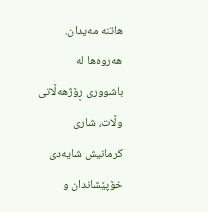هاتنە مەیدان.
هەروەها لە باشووری ڕۆژهەڵاتی وڵات، شاری کرمانیش شایەدی خۆپێشاندان و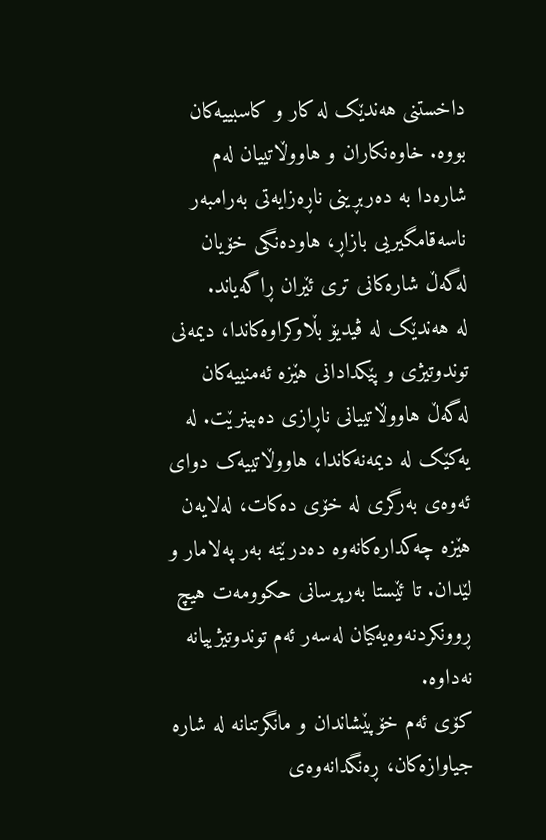داخستنی هەندێک لە کار و کاسبییەکان بووە. خاوەنکاران و هاووڵاتییان لەم شارەدا بە دەربڕینی ناڕەزایەتی بەرامبەر ناسەقامگیریی بازاڕ، هاودەنگی خۆیان لەگەڵ شارەکانی تری ئێران ڕاگەیاند.
لە هەندێک لە ڤیدیۆ بڵاوکراوەکاندا، دیمەنی توندوتیژی و پێکدادانی هێزە ئەمنییەکان لەگەڵ هاووڵاتییانی ناڕازی دەبینرێت. لە یەکێک لە دیمەنەکاندا، هاووڵاتییەک دوای ئەوەی بەرگری لە خۆی دەکات، لەلایەن هێزە چەکدارەکانەوە دەدرێتە بەر پەلامار و لێدان. تا ئێستا بەرپرسانی حکوومەت هیچ ڕوونکردنەوەیەکیان لەسەر ئەم توندوتیژییانە نەداوە.
کۆی ئەم خۆپێشاندان و مانگرتنانە لە شارە جیاوازەکان، ڕەنگدانەوەی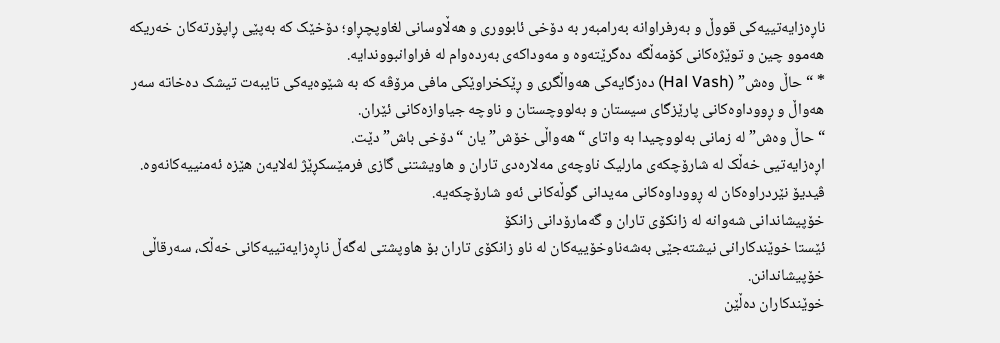ناڕەزایەتییەکی قووڵ و بەرفراوانە بەرامبەر بە دۆخی ئابووری و هەڵاوسانی لغاوپچڕاو؛ دۆخێک کە بەپێی ڕاپۆرتەکان خەریکە هەموو چین و توێژەکانی کۆمەڵگە دەگرێتەوە و مەوداکەی بەردەوام لە فراوانبووندایە.
* “حاڵ وەش” (Hal Vash) دەزگایەکی هەواڵگری و ڕێکخراوێکی مافی مرۆڤە کە بە شێوەیەکی تایبەت تیشک دەخاتە سەر هەواڵ و ڕووداوەکانی پارێزگای سیستان و بەلووچستان و ناوچە جیاوازەکانی ئێران.
“حاڵ وەش” لە زمانی بەلووچیدا بە واتای “هەواڵی خۆش” یان “دۆخی باش” دێت.
اڕەزایەتیی خەڵک لە شارۆچکەی مارلیک ناوچەی مەلارەدی تاران و هاویشتنی گازی فرمێسکڕێژ لەلایەن هێزە ئەمنییەکانەوە. ڤیدیۆ نێردراوەکان لە ڕووداوەکانی مەیدانی گوڵەکانی ئەو شارۆچکەیە.
خۆپیشاندانی شەوانە لە زانکۆی تاران و گەمارۆدانی زانکۆ
ئێستا خوێندکارانی نیشتەجێی بەشەناوخۆییەکان لە ناو زانکۆی تاران بۆ هاوپشتی لەگەڵ ناڕەزایەتییەکانی خەڵک، سەرقاڵی خۆپیشاندانن.
خوێندکاران دەڵێن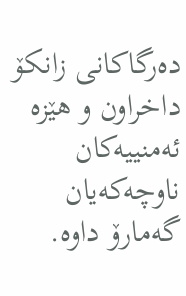دەرگاکانی زانکۆ داخراون و هێزە ئەمنییەکان ناوچەکەیان گەمارۆ داوە.